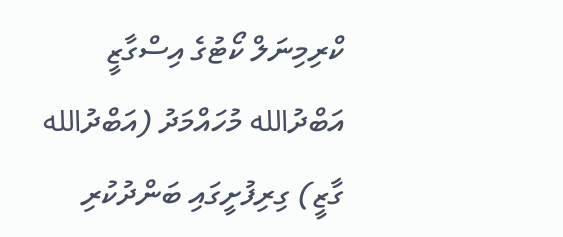ކްރިމިނަލް ކޯޓުގެ އިސްގާޒީ އަބްދުالله މުހައްމަދު (އަބްދުالله ގާޒީ) ގިރިފުށީގައި ބަންދުކުރި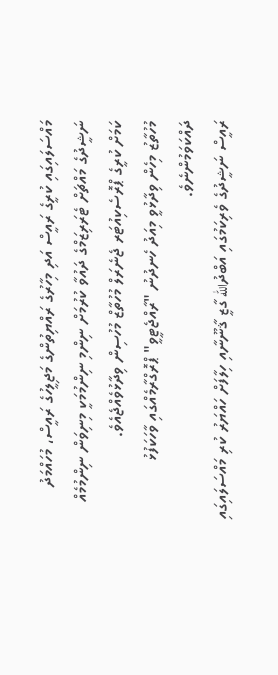މައްސަލައިގައި ކުރީގެ ރައީސް އަދި މިހާރުގެ ރައްޔިތުންގެ މަޖިލީހުގެ ރައީސް، މުހައްމަދު ނަޝީދުގެ މައްޗަށް ޓެރަރިޒަމްގެ ދައުވާ ކުރުމަށް ނިންމި ނިންމުމަކީ މިނިވަން ނިންމުމެއް ކަމަށް ކުރީގެ ޕްރޮސެކިއުޓަރ ޖެނެރަލް މުހުތާޒް މުހުސިން ވިދާޅުވެއްޖެއެވެ.
މުހުތާޒު މިހެން ވިދާޅުވީ މިއަދު ހެނދުނު "ރާއްޖެޓީވީ" ޕްރޮގްރާމެއްގައި ވާހަކަފުޅު ދައްކަވަމުންނެވެ.
ރައީސް ނަޝީދުގެ ވެރިކަމުގައި އަބްދުالله ގާޒީ ޤާނޫނާއި ހިލާފަށް ހައްޔަރު ކުރި މައްސަލައިގައި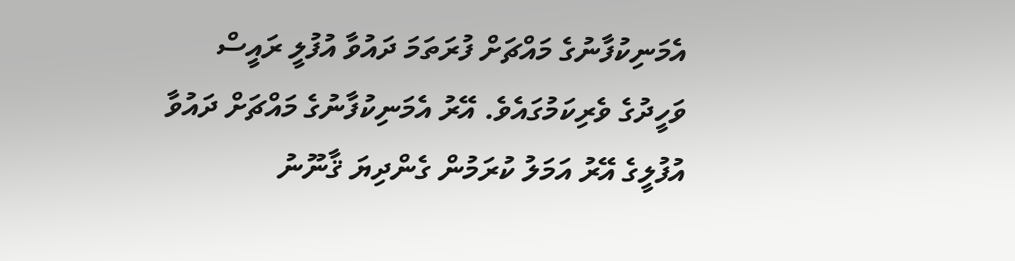އެމަނިކުފާނުގެ މައްޗަށް ފުރަތަމަ ދައުވާ އުފުލީ ރައީސް ވަހީދުގެ ވެރިކަމުގައެވެ. އޭރު އެމަނިކުފާނުގެ މައްޗަށް ދައުވާ އުފުލީގެ އޭރު އަމަލު ކުރަމުން ގެންދިޔަ ޤާނޫނު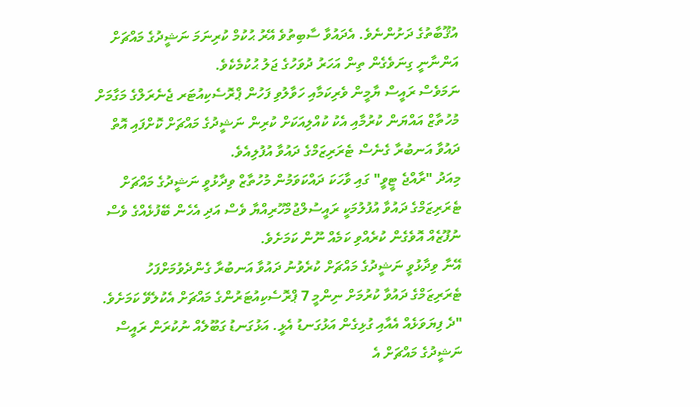އުޤޫބާތުގެ ދަށުންނެވެ. އެދައުވާ ސާބިތުވެ އޭރު ޙުކުމް ކުރިނަމަ ނަޝީދުގެ މައްޗަށް އަންނާނީ ގިނަވެގެން ތިން އަހަރު ދުވަހުގެ ޖަލު ޙުކުމެކެވެ.
ނަމަވެސް ރައީސް ޔާމީން ވެރިކަމާއި ހަވާލުވި ފަހުން ޕްރޮސެކިއުޓަރ ޖެނެރަލްގެ މަގާމަށް މުހުތާޒް އައްޔަން ކުރުމާއި އެކު ކުއްލިއަކަށް ކުރިން ނަޝީދުގެ މައްޗަށް ކޮށްފައި އޮތް ދައުވާ އަނބުރާ ގެނެސް ޓެރަރިޒަމްގެ ދައުވާ އުފުލިއެވެ.
މިއަދު "ރާއްޖެ ޓީވީ" ގައި ވާހަކަ ދައްކަވަމުން މުހުތާޒް ވިދާޅުވީ ނަޝީދުގެ މައްޗަށް ޓެރަރިޒަމްގެ ދައުވާ އުފުލުމަކީ ރައީސުލްޖުމްހޫރިއްޔާ ވެސް އަދި އެހެން ބޭފުޅެއްގެ ވެސް ނުފޫޒެއް އޮވެގެން ކުރެއްވި ކަމެއް ނޫން ކަމަށެވެ.
އޭނާ ވިދާޅުވީ ނަޝީދުގެ މައްޗަށް ކުރެވުނު ދައުވާ އަނބުރާ ގެންދެވުމަށްފަހު ޓެރަރިޒަމްގެ ދައުވާ ކުރުމަށް ނިންމީ 7 ޕްރޮސެކިއުޓަރުންގެ މައްޗަށް އެކުލެވޭ ކަމަށެވެ.
"ދެ ފިޔަވަޅެއް އެއާއި ގުޅިގެން އަޅުގަނޑު އެޅީ. އަޅުގަނޑު ގަބޫލެއް ނުކުރަން ރައީސް ނަޝީދުގެ މައްޗަށް އެ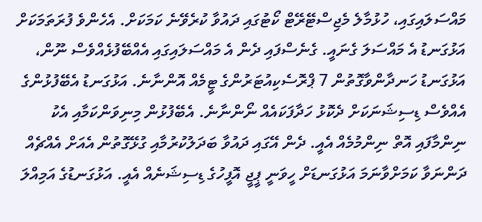މައްސަލައިގައި، ހުޅުމާލެ މެޖިސްޓޭރޭޓް ކޯޓުގައި ދައުވާ ކުރެވޭނެ ކަމަކަށް. އެހެންވެ ފުރަތަމަކަށް އަޅުގަނޑު އެ މައްސަލަ ގެނައީ. ގެނެސްފައި ދެން އެ މައްސަލައިގައި އެއްބޭފުޅެއްވެސް ނޫން، އަޅުގަނޑު ހަނދާންވާގޮތުން 7 ޕްރޮސެކިއުޓަރުންގެ ޓީމެއް އޮންނާނެ. އަޅުގަނޑު އެބޭފުޅުންގެ އެއްވެސް ޑިސިޝަނަކަށް ދެކޮޅު ހަދާފަކައެއް ނޯންނާނެ. އެބޭފުޅުން މިނިވަންކަމާއި އެކު ނިންމާފައި އޮތް ނިންމުމެއް އެއީ. ދެން އޭގައި ދައުވާ ބަދަލުކުރުމާއި ގުޅޭގޮތުން އެއަށް އެއްޗެއް ދަންނަވާ ކަމަށްވާނަމަ އަޅުގަނޑަށް ހީވަނީ ޕީޖީ އޮފީހުގެ ޑިސިޝަނެއް އެއީ. އަޅުގަނޑުގެ އަމިއްލަ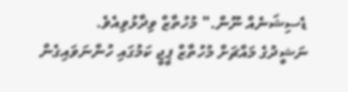ޑެސިޝަނެއް ނޫން." މުހުތާޒް ވިދާޅުވިއެވެ.
ނަޝީދުގެ މައްޗަށް މުހުތާޒް ޕީޖީ ކަމުގައި ހުންނަވައިގެން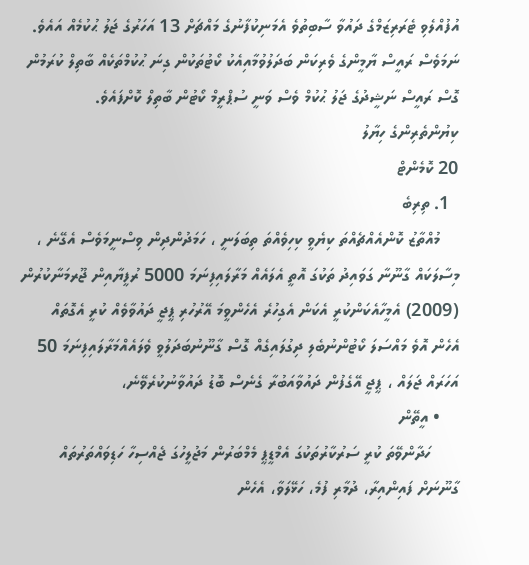އުފުއްލެވި ޓެރަރިޒަމްގެ ދައުވާ ސާބިތުވެ އެމަނިކުފާނުގެ މައްޗަށް 13 އަހަރުގެ ޖަލު ޙުކުމެއް އައެވެ. ނަމަވެސް ރައީސް ޔާމީންގެ ވެރިކަން ބަދަލުވުމާއިއެކު ކޯޓުތަކުން ގިނަ ޙުކުމްތަކެއް ބާތިލް ކުރަމުން ގޮސް ރައީސް ނަޝީދުގެ ޖަލު ޙުކުމް ވެސް ވަނީ ސުޕްރީމް ކޯޓުން ބާތިލް ކޮށްފައެވެ.
ކިޔުންތެރިންގެ ހިޔާލު
20 ކޮމެންޓް
  1. ތިރިބެ
    މުއްތާޒު ކޮންއެއްޗެއްތަ ކިޔެވީ ކިހިވެއްތަ ތިބަލަނީ ، ހަމަދުންދިން ވިސްނީމަވެސް އެގޭނެ ، މިސާލަކައް ގާނޫނާ ގަވައިދު ތަކުގަ އޮތީ އެލައެއް މަރާލައިފިނަމަ 5000 ރުފީޔާއިން ޖޫރމަނާކުރުން (2009) އެމީހާއެކަންކުރީ އެކަން އެގިހުރެ އެހެންވީމަ އޭރުހުރި ޕީޖީ ދައުވާވެއް ކުރީ އެގޮތައް އެހެން އޮވެ މައްސަލަ ކޯޓުންނުބެލި ދިގުލައިގެއް ގޮސް ގާނޫނުބަދަލުވީ ވެލައެއްމަރާލައިފިނަމަ 50 އަހަރައް ޖަލައް ، ޕީޖީ އޭގެފުން ދައުވާއަބުރާ ގެނެސް ބޮޑު ދައުވާނުކުރެވޭނެ،
    • އީތޭން
      ހަދާންވޭތަ ކުރީ ސަރުކާރުތަކުގަ އެމްޑީޕީ މެމްބަރުން މަޖުލީހުގަ ޖެއްސިހާ ހަޑިވައްތަރުތައް ގާނޫނަށް ފައިންއިރާ، ދުމާރި ފުމެ، ހަޅޭލަވާ، އެހެން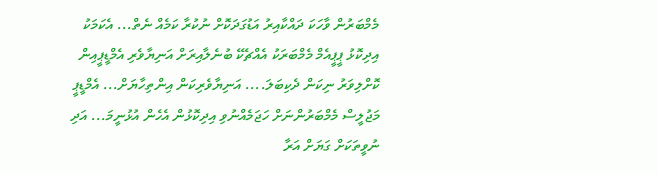މެމްބަރުން ވާހަކަ ދައްކާއިރު އަޑުގަދަކޮށް ނުކުރާ ކަމެއް ނެތް... އެކަމަކު އިދިކޮޅު ޕީޕީއެމް މެމްބަރަކު އެއްޗެކޭ ބުނެލާއިރަށް އަނިޔާވެރި އެމްޑީޕީއިން ކޮށްލިވަރު ނިކަން ދެކިބަލަ.... އަނިޔާވެރިކަން އިންތިހާޔަށް... އެމްޑީޕީ މަޖުލީސް މެމްބަރުންނަށް ހަޖަމެއްނުވި އިދިކޮޅުން އެހެން އުޅުނީމަ... އަދި ނުވީތަކަށް ގަޔަށް އަރާ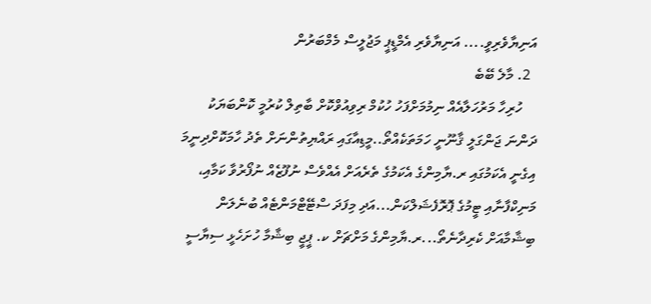އަނިޔާވެރިވީ.... އަނިޔާވެރި އެމްޑީޕީ މަޖުލީސް މެމްބަރުން
  2. މާލެ ބޭބެ
    ހުރިހާ މަރުހަލާއެއް ނިމުމަށްފަހު ހުކުމް ރިވިއުވްކޮށް ބާތިލް ކުރުމީ ކޮންބަޔަކު ދަންނަ ޖަންގަލީ ޤާނޫނީ ހަމަތަކެއްތޯ..މީޑިއާގައި ރައްޔިތުންނަށް ތެދު ހާމަކޮށްދިނީމަ އިގެނީ އެކަމުގައި ރ.ޔާމިންގެ އެކަމުގެ ތެރެއަށް އެއްވެސް ނުފޫޒެއް ނުފޯރުވާ ކަމާއި، މަނިކްފާނާއި ޓީމުގެ ޕޮރޮފެޝަލްކަން...އަދި މިފަދަ ސްޓޭޓްމަންޓެއް ބުނެލަން ބިޝާމާއަށް ކެރިދާނެތޯ...ރ.ޔާމިންގެ މަށްޗަށް ކ. ޕީޖީ ބިޝާމާ ހުށަހެޅީ ސިޔާސީ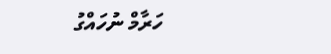ހަރާމް ނުހައްގު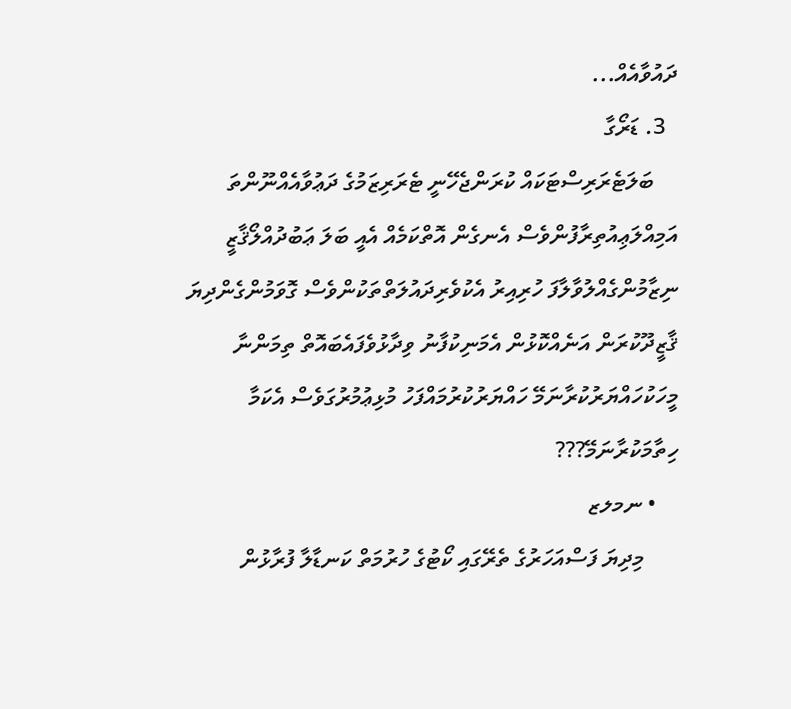ދައުވާއެއް...
  3. ޑަރޯގާ
    ބަލަޓެރަރިސްޓަކައް ކުރަންޖެހޭނީ ޓެރަރިޒަމުގެ ދަޢުވާއެއްނޫންތަ އަމިއްލަޢިއުތިރާފުންވެސް އެނގެން އޮތްކަމެއް އެއީ ބަލަ ޢަބުދުއްލޯޤާޒީ ނިޒާމުންގެއްލުވާލާފަ ހުރިއިރު އެކުވެރިދައުލަތްތަކުންވެސް ގޮވަމުންގެންދިޔަ ޤާޒީދޫކުރަން އަނެއްކޮޅުން އެމަނިކުފާނު ވިދާޅުވެފައެބައޮތް ތިމަންނާ މީހަކުހައްޔަރުކުރާނަމޭ ހައްޔަރުކުރުމައްފަހު މުޅިޢުމުރުގަވެސް އެކަމާ ހިތާމަކުރާނަމޭ???
    • ނމލޒ
      މިދިޔަ ފަސްއަހަރުގެ ތެރޭގައި ކޯޓުގެ ހުރުމަތް ކަނޑާލާ ފުރާޅުން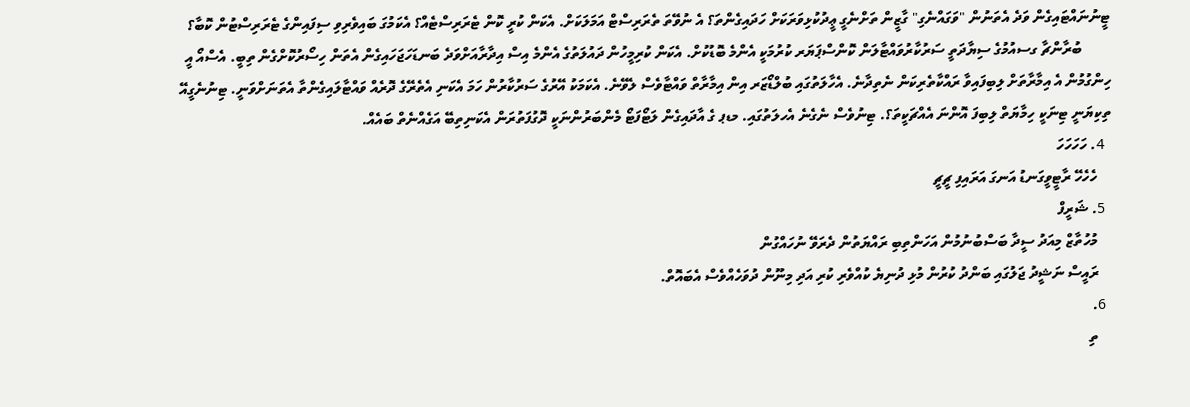ޓީނުނައްޓައިގެން ވަދެ އެތަނުން "ވަގައްނެގި" ގާޒީން ތަށްނެގީ ޢީދުކުޅިވަރަކަށް ހަދައިގެންތަ؟ އެ ނުވޭތަ ތެރަރިސްޓް އަމަލަކަށް. އެކަން ކުރީ ކޮން ޓެރަރިސްޓެއް؟ އެކަމުގަ ބައިވެރިވި ސިފައިންގެ ޓެރަރިސްޓުން ކޮބާ؟
        ބުރާންޗާ ގސއުމުގެ ސިޔާދަތީ ސަރުކާރުވައްޓާލަން ކޮންސްޕަޔަރ ކުރުމަކީ އެންމެ ބޮޑުކުށް. އެކަން ކުރިމީހުން ދައުލަތުގެ އެންމެ އިސް އިދާރާއަށްވަދެ ބަނޑަހަޖަހައިގެން އެތަން ހިސޯރުކޮށްގެން ތިބީ. އެސްއޯ އީ ހިންގުމުން އެ އިމާރާތަށް ލިބިފައިވާ ރައްކާތެރިކަން ނެތިދާނެ. އެހާލަތުގައި ބުލްޑޯޒަރ އިން އިމާރާތް ވައްޓާވެސް ލެވޭނެ. އެކަމަކު އޭރުގެ ސަރުކާރުން ހަމަ އެކަނި އެތެރޭގެ ދޮރެއް ވައްޓާލައިގެންތާ އެތަނަށްވަނީ. ޓިނުނެގީއޭ ތިކިޔަނީ ޓިނަކީ ހިމާޔަތް ލިބިފަ އޮންނަ އެއްޗަކީތަ؟. ޓިނުވެސް ނެގެނެ އެހލަތުގައި. މޑޕ ގެ އާދައިގެން ލަޓޯފަޓޯ މެންބަރުންނަކީ ދޮގުފަތުރަން އެކަނިތިބޭ އަގެއްނެތް ބައެއް.
  4. ހަހަހަހަ
    ހެހެހޭ ރާޓީވީގަނޑު އަނގަ އަރައިފި ޗީޗީ
  5. ޝަރީފް
    މުހުތާޒް މިއަދު ސީދާ ބަސްބުނުމުން އަހަންތިބި ރައްޔަތުން ދެރަވޭ ނުހައްގުން
    ރައީސް ނަޝީދު ޖަލުގައި ބަންދު ކުރުން މުޅި ދުނިޔެ ކުއްވެރި ކުރި އަދި މިނޫން ދުވަހެއްވެސް އެބައޮތް.
  6.
    ތި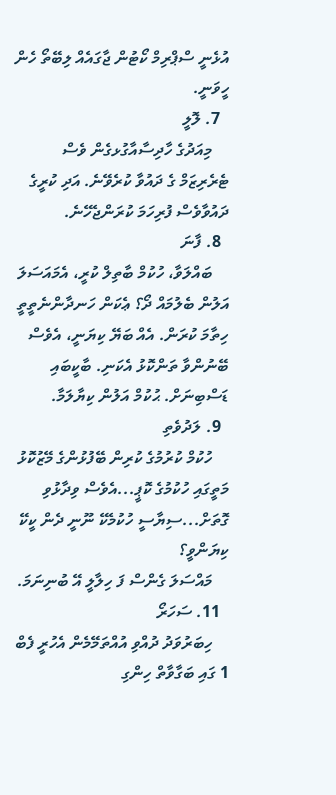އުޅެނީ ސްޕްރިމް ކޯޓުން ޖާގައެއް ލިބޭތޯ ހެން ހީވަނީ.
  7. ލޮލީ
    މިއަދުގެ ހާދިސާއާގުޅގެން ވެސް ޓެރެރިޒަމް ގެ ދައުވާ ކުރެވޭނެ. އަދި ކުރީގެ ދައުވާވެސް ފުރިހަމަ ކުރަންޖެހޭނެ.
  8. ފާނަ
    ބައްލަވާ، ހުކުމް ބާތިލް ކުރީ، އެމައަސަލަ އަލުން ބެލުމައް ދޯ؟ ޢެކަން ހަނދާންނެތީތީ ހިތާމަ ކުރަން. އެއް ބަޔޭ ކިޔަނީ، އެވެސް ބޭނުންވާ ތަންކޮޅު އެކަނި. ބާކީބައި ޑަސްބިނަށް. ޙުކުމް އަލުން ކިޔާލަމާ.
  9. ލަދުވެތި
    ހުކުމް ކުރުމުގެ ކުރިން ބޭފުޅުންގެ މޭޒުކޮޅު މަތީގައި ހުކުމުގެ ކޮޕީ...އެވެސް ވިދާޅުވި ގޮތަށް...ސިޔާސީ ހުކުމެކޭ ނޫނީ ދެން ކީކޭ ކިޔަންވީ؟
    މައްސަލަ ގެންސް ފަ ހިލާލީ އޭ ބުނިނަމަ.
  11. ސަހަރޯ
    ހިބަރުވަދު ދުއްވި އުއްތަމޭމެން އެހުރީ ފެބް 1 ގައި ބަގާވާތް ހިންގި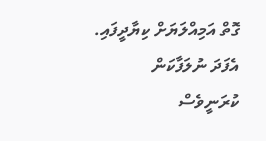ގޮތް އަމިއްލަޔަށް ކިޔާދީފައި. އެފަދަ ނުލަފާކަން ކުރަނީވެސް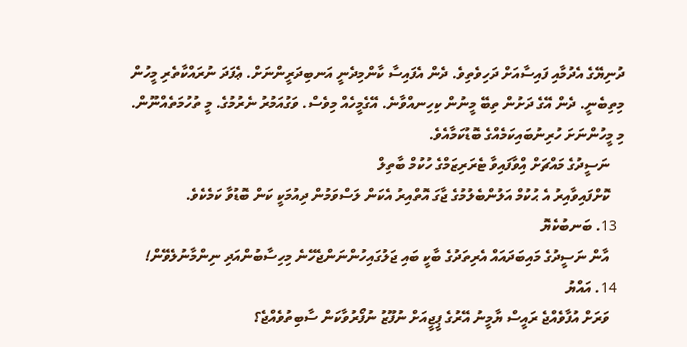ދުނިޔޭގެ އެދުމާއި ފައިސާއަށް ދަހިވެތިވެ. ދެން އެފައިސާ ކާންމިދެނީ އަނބިދަރީންނަށް. ޢެފަދަ ނުރައްކާތެރި މީހުން މިތިބެނީ. ދެން އޭގެ ދަށުން ތިބޭ މީނުން ކިހިނއްވާނެ. އޭގެމީހެއް މިވެސް. ވަގުއަމުރު ނެރުމުގެ. މީ ތުހުމަތެއްނޫން. މި މީހުންނަށަ ހުރިނުބައިކަމެއްގެ ބޮޑުކަމާއެވެ.
    ނަސީދުގެ މައްޗަށް އިްވާފައިވާ ޓެރަރިޒަމްގެ ހުކުމް ބާތިލް
    ކޮށްފައިވާއިރު އެ ޙުކުމް އަލުންބެލުމުގެ ޖާގަ އޮތްއިރު އެކަން ލަސްވަމުން ދިއުމަކީ ކަން ބޮޑުވާ ކަމެކެވެ.
  13. ބަނބުކެޔޮ
    އާން ނަސީދުގެ މައިބަދައައް އެރިތަދުގެ ބާކީ ބައި ޖަލުގައިހުންނަންޖެހޭނެ މިހިސާބުންއަދި ނިންމާނުލެވޭން!
  14. އައްޔު
    ވަރަށް އުފާވެއްޖެ ރައީސް ޔާމީނު އޭރުގެ ޕީޖީއަށް ނުފޫޒު ނުފޯރުވާކަން ސާބިތުވެއްޖެ؟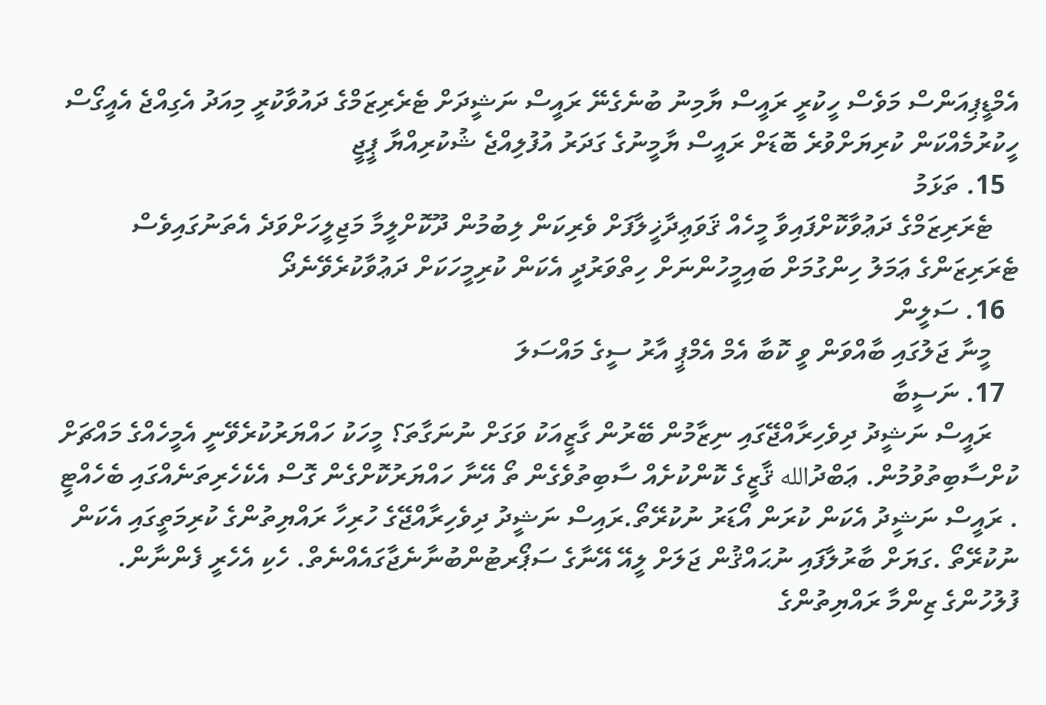އެމްޑީޕިއަންސް މަވެސް ހީކުރީ ރައީސް ޔާމިނު ބުނެގެނޭ ރައީސް ނަޝީދަށް ޓެރެރިޒަމްގެ ދައުވާކުރީ މިއަދު އެގިއްޖެ އެއީގޯސް ހީކުރުމެއްކަން ކުރިޔަށްވުރެ ބޮޑަށް ރައީސް ޔާމީނުގެ ގަދަރު އުފުލިއްޖެ ޝުކުރިއްޔާ ޕީޖީ
  15. ތަޅަމު
    ޓެރަރިޒަމްގެ ދަޢުވާކޮށްފައިވާ މީހެއް ޤަވަޢިދާޚީލާފަށް ވެރިކަން ލިބުމުން ދޫކޮށްލީމާ މަޖިލީހަށްވަދެ އެތަނުގައިވެސް ޓެރަރިޒަންގެ ޢަމަލު ހިންގުމަށް ބައިމީހުންނަށް ހިތްވަރުދީ އެކަން ކުރިމީހަކަށް ދަޢުވާކުރެވޭނެދޯ
  16. ސަލީން
    މީނާ ޖަލުގައި ބާއްވަން ވީ ކޮބާ އެމް އެމްޕީ އާރު ސީގެ މައްސަލަ
  17. ނަސީބާ
    ރައީސް ނަޝީދު ދިވެހިރާއްޖޭގައި ނިޒާމުން ބޭރުން ގާޒީއަކު ވަގަށް ނުނަގާތަ؟ މީހަކު ހައްޔަރުކުރެވޭނީ އެމީހެއްގެ މައްޗަށް ކުށްސާބިތުވުމުން. ޢަބްދުالله ޤާޒީގެ ކޮންކުށެއް ސާބިތުވެގެން ތޯ އޭނާ ހައްޔަރުކޮށްގެން ގޮސް އެކެހެރިތަނެއްގައި ބެހެއްޓީ . ރައީސް ނަޝީދު އެކަން ކުރަން އޯޑަރު ނުކުރޭތޯ.ރައިސް ނަޝީދު ދިވެހިރާއްޖޭގެ ހުރިހާ ރައްޔިތުންގެ ކުރިމަތީގައި އެކަން ނުކުރޭތޯ .ގަޔަށް ބާރުލާފައި ނުޙައްޤުން ޖަލަށް ލީއޭ އޭނާގެ ސަޕޯރޓުންބުނާނެޖާގައެއްނެތް. ހެކި އެހެރީ ފެންނާން. ފުލުހުންގެ ޒިންމާ ރައްޔިތުންގެ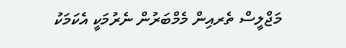މަޖްލީސް ތެރއިން މެމްބަރުން ނެރުމަކީ އެކަމަކު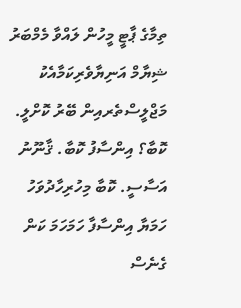ތިމާގެ ޕާޓީ މީހުން ލައްވާ މެމްބަރު ޝިޔާމް އަނިޔާވެރިކަމާއެކު މަޖްލީސްތެރއިން ބޭރު ކޮށްލީ. ކޮބާ؟ އިންސާފު ކޮބާ. ޤާނޫނު އަސާސީ. ކޮބާ މިހުރިހާދުވަހު ހަމަޔާ އިންސާފާ ހަމަހަމަ ކަން ގެނެސް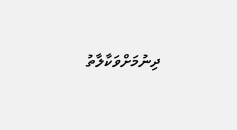ދިނުމަށްވަކާލާތު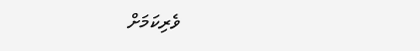ވެރިކަމަށް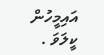އައިމީހުން ކީލަވަ .